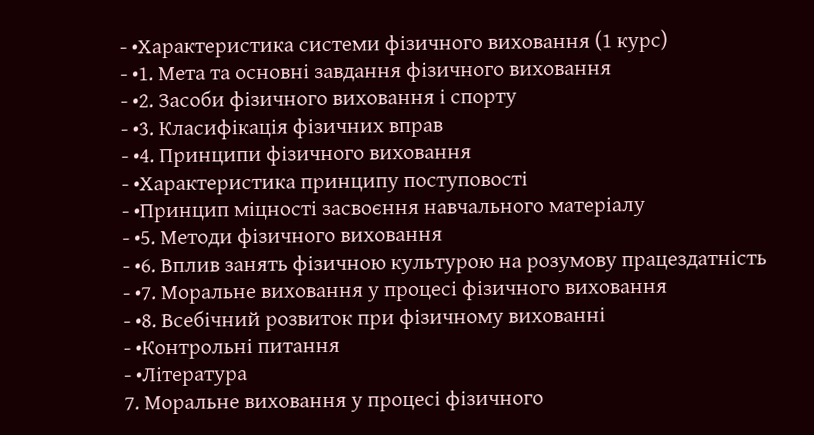- •Характеристика системи фізичного виховання (1 курс)
- •1. Мета та основні завдання фізичного виховання
- •2. Засоби фізичного виховання і спорту
- •3. Класифікація фізичних вправ
- •4. Принципи фізичного виховання
- •Характеристика принципу поступовості
- •Принцип міцності засвоєння навчального матеріалу
- •5. Методи фізичного виховання
- •6. Вплив занять фізичною культурою на розумову працездатність
- •7. Моральне виховання у процесі фізичного виховання
- •8. Всебічний розвиток при фізичному вихованні
- •Контрольні питання
- •Література
7. Моральне виховання у процесі фізичного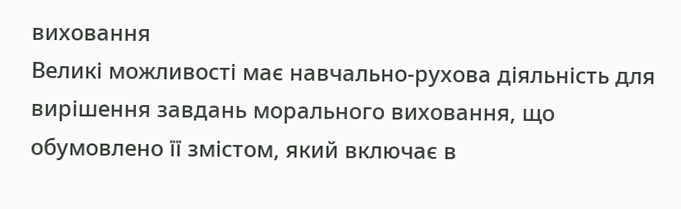виховання
Великі можливості має навчально-рухова діяльність для вирішення завдань морального виховання, що обумовлено її змістом, який включає в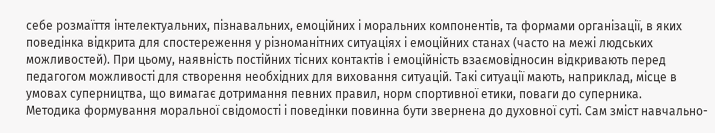себе розмаїття інтелектуальних, пізнавальних, емоційних і моральних компонентів, та формами організації, в яких поведінка відкрита для спостереження у різноманітних ситуаціях і емоційних станах (часто на межі людських можливостей). При цьому, наявність постійних тісних контактів і емоційність взаємовідносин відкривають перед педагогом можливості для створення необхідних для виховання ситуацій. Такі ситуації мають, наприклад, місце в умовах суперництва, що вимагає дотримання певних правил, норм спортивної етики, поваги до суперника.
Методика формування моральної свідомості і поведінки повинна бути звернена до духовної суті. Сам зміст навчально-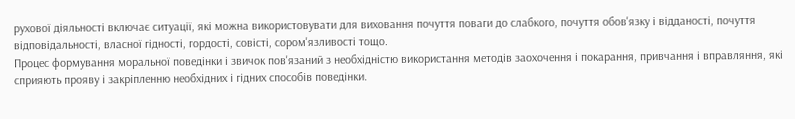рухової діяльності включає ситуації, які можна використовувати для виховання почуття поваги до слабкого, почуття обов'язку і відданості, почуття відповідальності, власної гідності, гордості, совісті, сором'язливості тощо.
Процес формування моральної поведінки і звичок пов'язаний з необхідністю використання методів заохочення і покарання, привчання і вправляння, які сприяють прояву і закріпленню необхідних і гідних способів поведінки.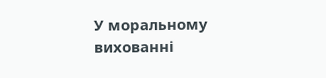У моральному вихованні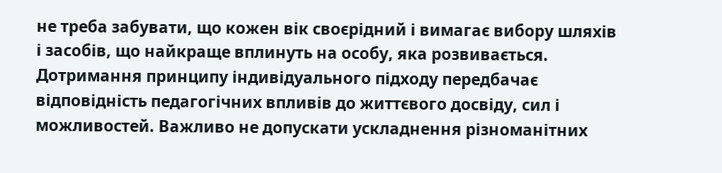не треба забувати, що кожен вік своєрідний і вимагає вибору шляхів і засобів, що найкраще вплинуть на особу, яка розвивається. Дотримання принципу індивідуального підходу передбачає відповідність педагогічних впливів до життєвого досвіду, сил і можливостей. Важливо не допускати ускладнення різноманітних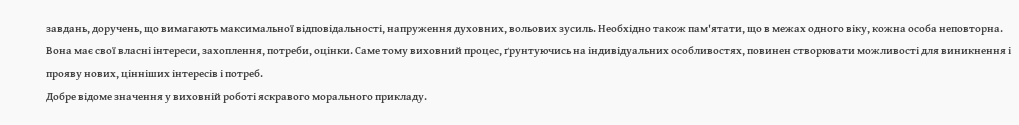завдань, доручень, що вимагають максимальної відповідальності, напруження духовних, вольових зусиль. Необхідно також пам'ятати, що в межах одного віку, кожна особа неповторна. Вона має свої власні інтереси, захоплення, потреби, оцінки. Саме тому виховний процес, ґрунтуючись на індивідуальних особливостях, повинен створювати можливості для виникнення і прояву нових, цінніших інтересів і потреб.
Добре відоме значення у виховній роботі яскравого морального прикладу.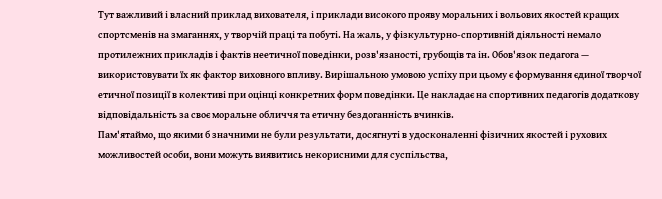Тут важливий і власний приклад вихователя, і приклади високого прояву моральних і вольових якостей кращих спортсменів на змаганнях, у творчій праці та побуті. На жаль, у фізкультурно-спортивній діяльності немало протилежних прикладів і фактів неетичної поведінки, розв'язаності, грубощів та ін. Обов'язок педагога — використовувати їх як фактор виховного впливу. Вирішальною умовою успіху при цьому є формування єдиної творчої етичної позиції в колективі при оцінці конкретних форм поведінки. Це накладає на спортивних педагогів додаткову відповідальність за своє моральне обличчя та етичну бездоганність вчинків.
Пам'ятаймо, що якими б значними не були результати, досягнуті в удосконаленні фізичних якостей і рухових можливостей особи, вони можуть виявитись некорисними для суспільства,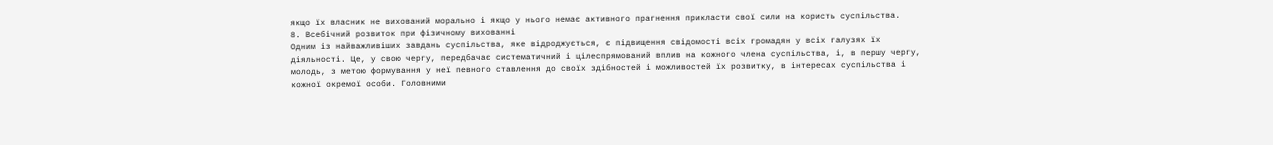якщо їх власник не вихований морально і якщо у нього немає активного прагнення прикласти свої сили на користь суспільства.
8. Всебічний розвиток при фізичному вихованні
Одним із найважливіших завдань суспільства, яке відроджується, є підвищення свідомості всіх громадян у всіх галузях їх діяльності. Це, у свою чергу, передбачає систематичний і цілеспрямований вплив на кожного члена суспільства, і, в першу чергу, молодь, з метою формування у неї певного ставлення до своїх здібностей і можливостей їх розвитку, в інтересах суспільства і кожної окремої особи. Головними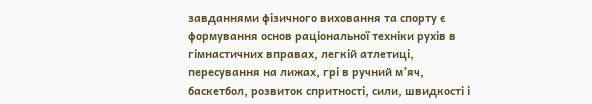завданнями фізичного виховання та спорту є формування основ раціональної техніки рухів в гімнастичних вправах, легкій атлетиці, пересування на лижах, грі в ручний м’яч, баскетбол, розвиток спритності, сили, швидкості і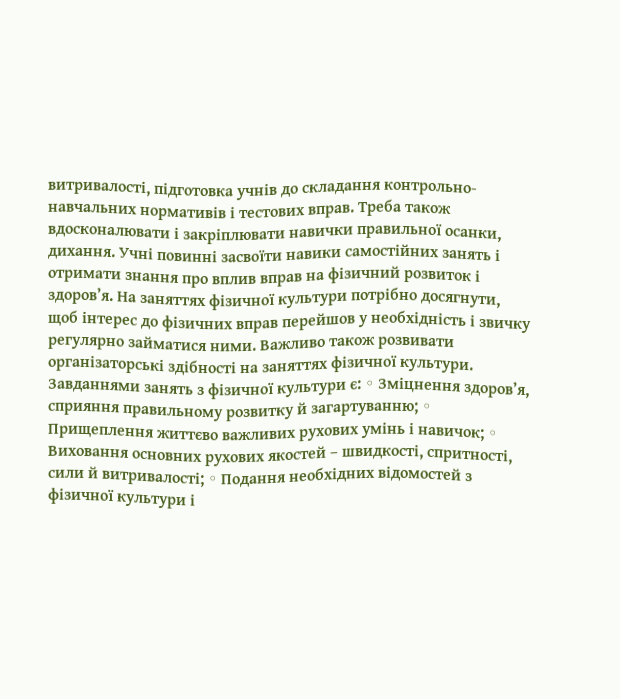витривалості, підготовка учнів до складання контрольно-навчальних нормативів і тестових вправ. Треба також вдосконалювати і закріплювати навички правильної осанки, дихання. Учні повинні засвоїти навики самостійних занять і отримати знання про вплив вправ на фізичний розвиток і здоров’я. На заняттях фізичної культури потрібно досягнути, щоб інтерес до фізичних вправ перейшов у необхідність і звичку регулярно займатися ними. Важливо також розвивати організаторські здібності на заняттях фізичної культури. Завданнями занять з фізичної культури є: ◦ Зміцнення здоров’я, сприяння правильному розвитку й загартуванню; ◦ Прищеплення життєво важливих рухових умінь і навичок; ◦ Виховання основних рухових якостей – швидкості, спритності, сили й витривалості; ◦ Подання необхідних відомостей з фізичної культури і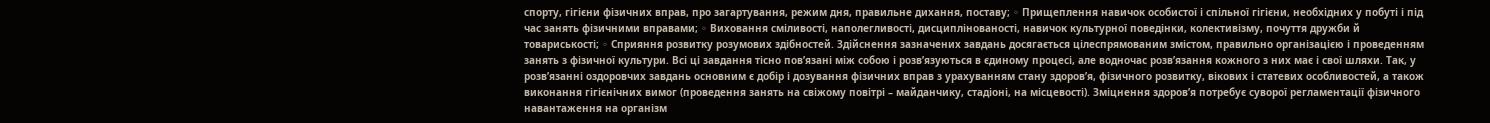спорту, гігієни фізичних вправ, про загартування, режим дня, правильне дихання, поставу; ◦ Прищеплення навичок особистої і спільної гігієни, необхідних у побуті і під час занять фізичними вправами; ◦ Виховання сміливості, наполегливості, дисциплінованості, навичок культурної поведінки, колективізму, почуття дружби й товариськості; ◦ Сприяння розвитку розумових здібностей. Здійснення зазначених завдань досягається цілеспрямованим змістом, правильно організацією і проведенням занять з фізичної культури. Всі ці завдання тісно пов’язані між собою і розв’язуються в єдиному процесі, але водночас розв’язання кожного з них має і свої шляхи. Так, у розв’язанні оздоровчих завдань основним є добір і дозування фізичних вправ з урахуванням стану здоров’я, фізичного розвитку, вікових і статевих особливостей, а також виконання гігієнічних вимог (проведення занять на свіжому повітрі – майданчику, стадіоні, на місцевості). Зміцнення здоров’я потребує суворої регламентації фізичного навантаження на організм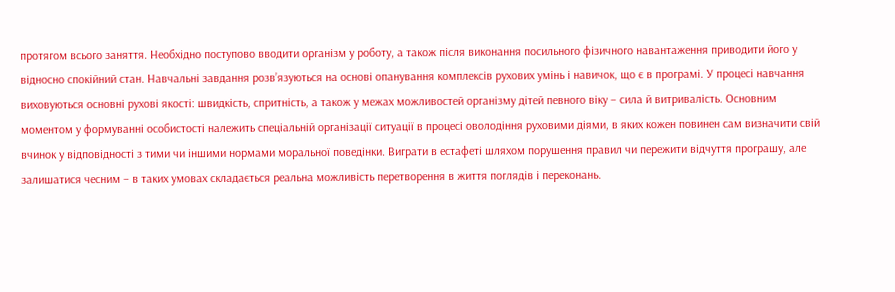протягом всього заняття. Необхідно поступово вводити організм у роботу, а також після виконання посильного фізичного навантаження приводити його у відносно спокійний стан. Навчальні завдання розв’язуються на основі опанування комплексів рухових умінь і навичок, що є в програмі. У процесі навчання виховуються основні рухові якості: швидкість, спритність, а також у межах можливостей організму дітей певного віку – сила й витривалість. Основним моментом у формуванні особистості належить спеціальній організації ситуації в процесі оволодіння руховими діями, в яких кожен повинен сам визначити свій вчинок у відповідності з тими чи іншими нормами моральної поведінки. Виграти в естафеті шляхом порушення правил чи пережити відчуття програшу, але залишатися чесним – в таких умовах складається реальна можливість перетворення в життя поглядів і переконань.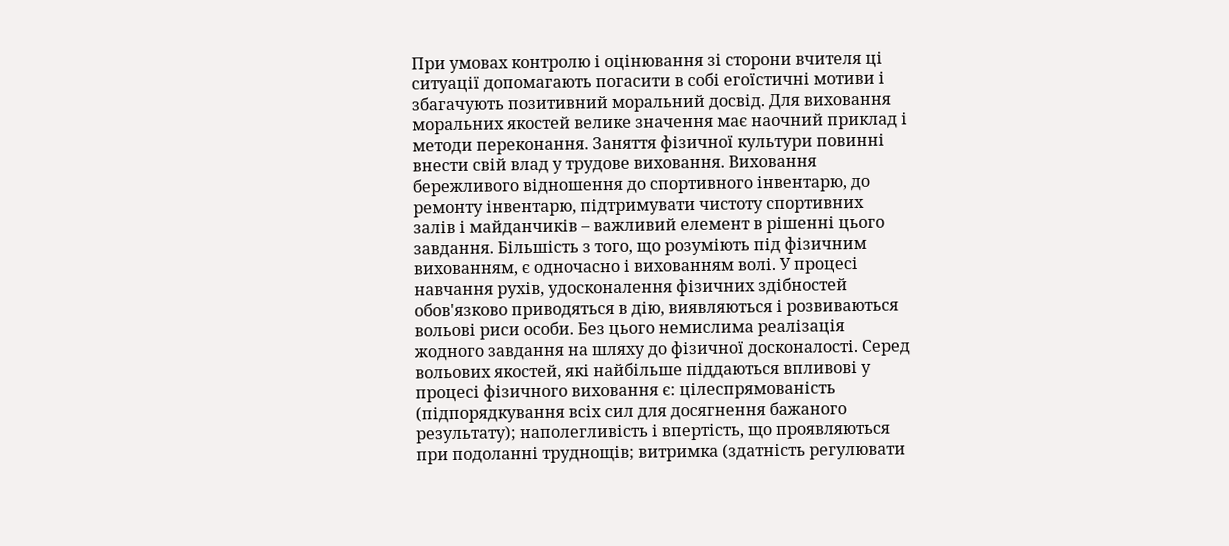При умовах контролю і оцінювання зі сторони вчителя ці ситуації допомагають погасити в собі егоїстичні мотиви і збагачують позитивний моральний досвід. Для виховання моральних якостей велике значення має наочний приклад і методи переконання. Заняття фізичної культури повинні внести свій влад у трудове виховання. Виховання бережливого відношення до спортивного інвентарю, до ремонту інвентарю, підтримувати чистоту спортивних залів і майданчиків – важливий елемент в рішенні цього завдання. Більшість з того, що розуміють під фізичним вихованням, є одночасно і вихованням волі. У процесі навчання рухів, удосконалення фізичних здібностей обов'язково приводяться в дію, виявляються і розвиваються вольові риси особи. Без цього немислима реалізація жодного завдання на шляху до фізичної досконалості. Серед вольових якостей, які найбільше піддаються впливові у процесі фізичного виховання є: цілеспрямованість (підпорядкування всіх сил для досягнення бажаного результату); наполегливість і впертість, що проявляються при подоланні труднощів; витримка (здатність регулювати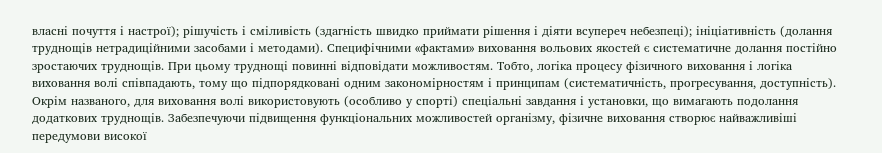власні почуття і настрої); рішучість і сміливість (здагність швидко приймати рішення і діяти всупереч небезпеці); ініціативність (долання труднощів нетрадиційними засобами і методами). Специфічними «фактами» виховання вольових якостей є систематичне долання постійно зростаючих труднощів. При цьому труднощі повинні відповідати можливостям. Тобто, логіка процесу фізичного виховання і логіка виховання волі співпадають, тому що підпорядковані одним закономірностям і принципам (систематичність, прогресування, доступність). Окрім названого, для виховання волі використовують (особливо у спорті) спеціальні завдання і установки, що вимагають подолання додаткових труднощів. Забезпечуючи підвищення функціональних можливостей організму, фізичне виховання створює найважливіші передумови високої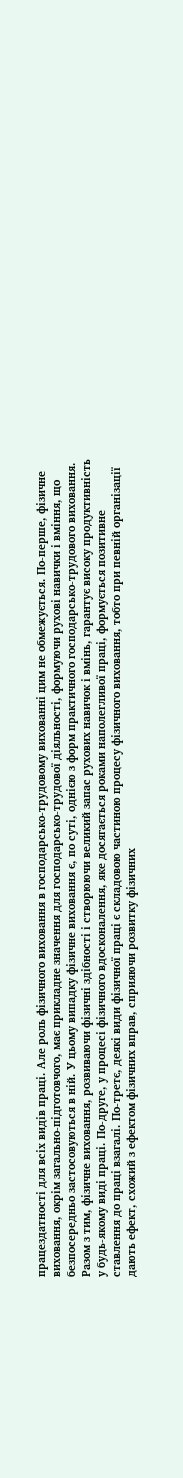працездатності для всіх видів праці. Але роль фізичного виховання в господарсько-трудовому вихованні цим не обмежується. По-перше, фізичне виховання, окрім загально-підготовчого, має прикладне значення для господарсько-трудової діяльності, формуючи рухові навички і вміння, що безпосередньо застосовуються в ній. У цьому випадку фізичне виховання є, по суті, однією з форм практичного господарсько-трудового виховання. Разом з тим, фізичне виховання, розвиваючи фізичні здібності і створюючи великий запас рухових навичок і вмінь, гарантує високу продуктивність у будь-якому виді праці. По-друге, у процесі фізичного вдосконалення, яке досягається роками наполегливої праці, формується позитивне ставлення до праці взагалі. По-третє, деякі види фізичної праці є складовою частиною процесу фізичного виховання, тобто при певній організації дають ефект, схожий з ефектом фізичних вправ, сприяючи розвитку фізичних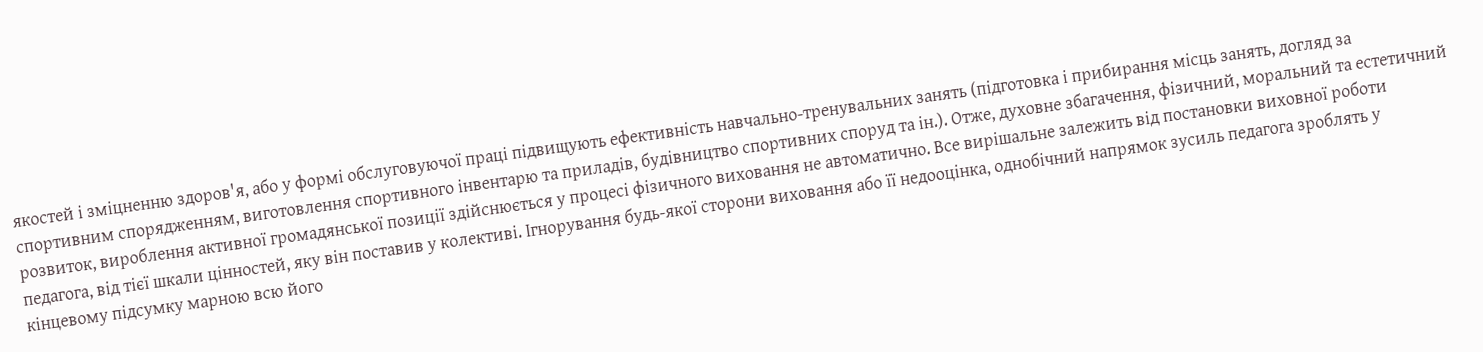якостей і зміцненню здоров'я, або у формі обслуговуючої праці підвищують ефективність навчально-тренувальних занять (підготовка і прибирання місць занять, догляд за спортивним спорядженням, виготовлення спортивного інвентарю та приладів, будівництво спортивних споруд та ін.). Отже, духовне збагачення, фізичний, моральний та естетичний розвиток, вироблення активної громадянської позиції здійснюється у процесі фізичного виховання не автоматично. Все вирішальне залежить від постановки виховної роботи педагога, від тієї шкали цінностей, яку він поставив у колективі. Ігнорування будь-якої сторони виховання або її недооцінка, однобічний напрямок зусиль педагога зроблять у кінцевому підсумку марною всю його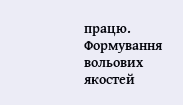працю. Формування вольових якостей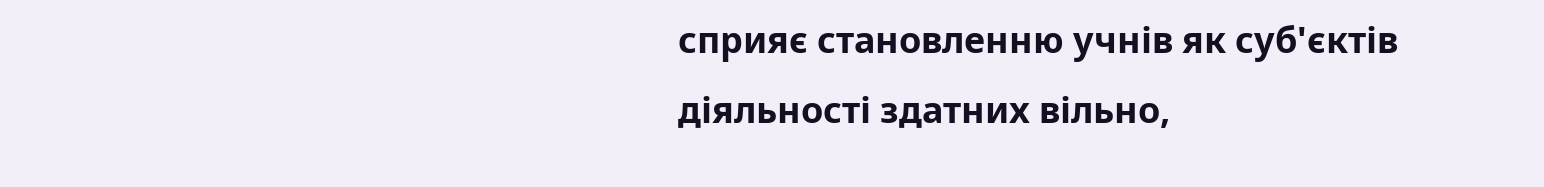сприяє становленню учнів як суб'єктів діяльності здатних вільно,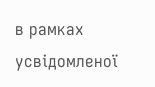в рамках усвідомленої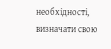необхідності, визначати свою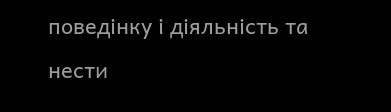поведінку і діяльність та нести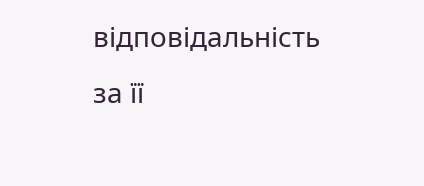відповідальність за її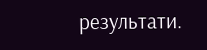результати.